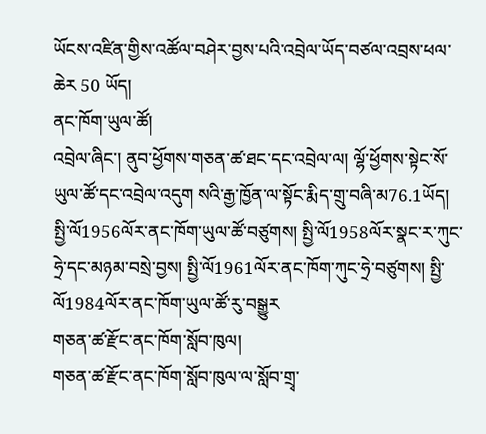ཡོངས་འཛིན་གྱིས་འཚོལ་བཤེར་བྱས་པའི་འབྲེལ་ཡོད་བཙལ་འབྲས་ཕལ་ཆེར 50 ཡོད།
ནང་ཁོག་ཡུལ་ཚོ།
འབྲེལ་ཞིང་། ནུབ་ཕྱོགས་གཅན་ཚ་ཐང་དང་འབྲེལ་ལ། ལྷོ་ཕྱོགས་སྟེང་སོ་ཡུལ་ཚོ་དང་འབྲེལ་འདུག སའི་རྒྱ་ཁྱོན་ལ་སྟོང་རྨིད་གྲུ་བཞི་མ76.1ཡོད། སྤྱི་ལོ1956ལོར་ནང་ཁོག་ཡུལ་ཚོ་བཙུགས། སྤྱི་ལོ1958ལོར་སྣང་ར་ཀུང་ཧྲེ་དང་མཉམ་བསྲེ་བྱས། སྤྱི་ལོ1961ལོར་ནང་ཁོག་ཀུང་ཧྲེ་བཙུགས། སྤྱི་ལོ1984ལོར་ནང་ཁོག་ཡུལ་ཚོ་རུ་བསྒྱུར
གཅན་ཚ་རྫོང་ནང་ཁོག་སློབ་ཁུལ།
གཅན་ཚ་རྫོང་ནང་ཁོག་སློབ་ཁུལ་ལ་སློབ་གྲྭ་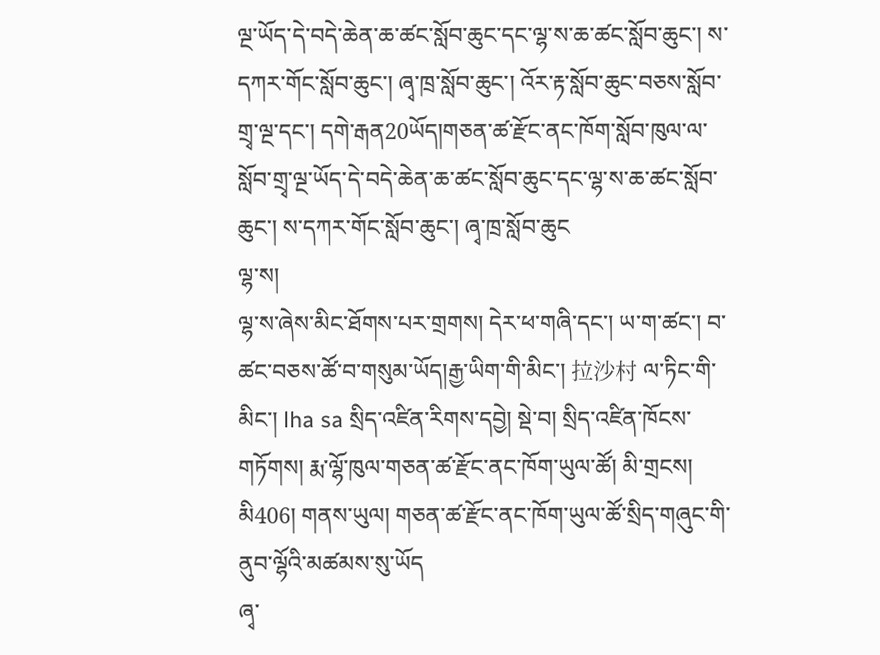ལྔ་ཡོད་དེ་བདེ་ཆེན་ཆ་ཚང་སློབ་ཆུང་དང་ལྷ་ས་ཆ་ཚང་སློབ་ཆུང་། ས་དཀར་གོང་སློབ་ཆུང་། ཞྭ་ཁྲ་སློབ་ཆུང་། འོར་རྟ་སློབ་ཆུང་བཅས་སློབ་གྲྭ་ལྔ་དང་། དགེ་རྒན20ཡོད།གཅན་ཚ་རྫོང་ནང་ཁོག་སློབ་ཁུལ་ལ་སློབ་གྲྭ་ལྔ་ཡོད་དེ་བདེ་ཆེན་ཆ་ཚང་སློབ་ཆུང་དང་ལྷ་ས་ཆ་ཚང་སློབ་ཆུང་། ས་དཀར་གོང་སློབ་ཆུང་། ཞྭ་ཁྲ་སློབ་ཆུང
ལྷ་ས།
ལྷ་ས་ཞེས་མིང་ཐོགས་པར་གྲགས། དེར་ཕ་གཞི་དང་། ཡ་ག་ཚང་། བ་ཚང་བཅས་ཚོ་བ་གསུམ་ཡོད།རྒྱ་ཡིག་གི་མིང་། 拉沙村 ལ་ཏིང་གི་མིང་། lha sa སྲིད་འཛིན་རིགས་དབྱེ། སྡེ་བ། སྲིད་འཛིན་ཁོངས་གཏོགས། རྨ་ལྷོ་ཁུལ་གཅན་ཚ་རྫོང་ནང་ཁོག་ཡུལ་ཚོ། མི་གྲངས། མི406། གནས་ཡུལ། གཅན་ཚ་རྫོང་ནང་ཁོག་ཡུལ་ཚོ་སྲིད་གཞུང་གི་ནུབ་ལྷོའི་མཚམས་སུ་ཡོད
ཞྭ་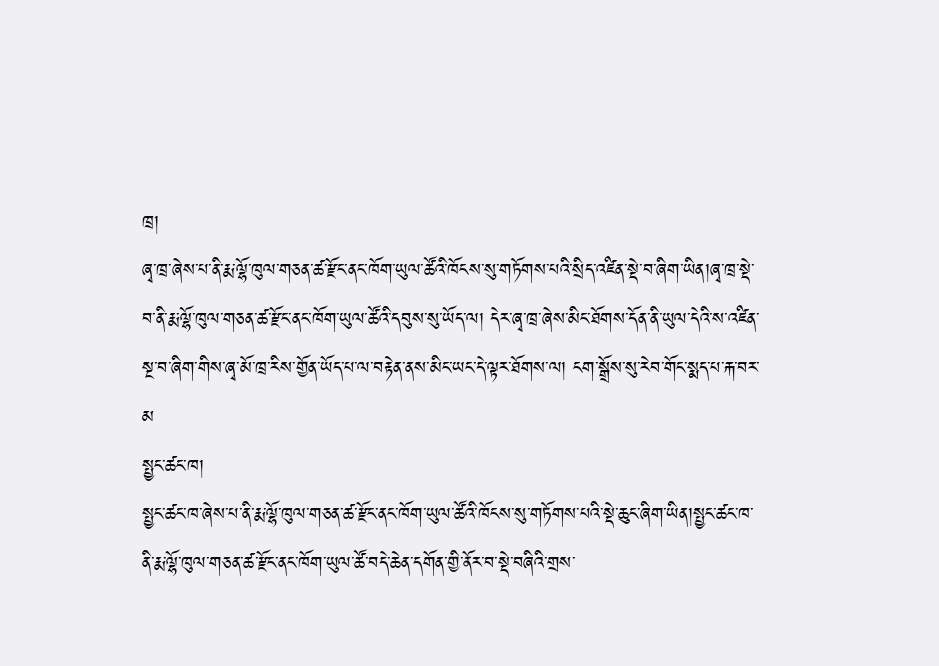ཁྲ།
ཞྭ་ཁྲ་ཞེས་པ་ནི་རྨ་ལྷོ་ཁུལ་གཅན་ཚ་རྫོང་ནང་ཁོག་ཡུལ་ཚོའི་ཁོངས་སུ་གཏོགས་པའི་སྲིད་འཛིན་སྡེ་བ་ཞིག་ཡིན།ཞྭ་ཁྲ་སྡེ་བ་ནི་རྨ་ལྷོ་ཁུལ་གཅན་ཚ་རྫོང་ནང་ཁོག་ཡུལ་ཚོའི་དབུས་སུ་ཡོད་ལ། དེར་ཞྭ་ཁྲ་ཞེས་མིང་ཐོགས་དོན་ནི་ཡུལ་དེའི་ས་འཛིན་སྔ་བ་ཞིག་གིས་ཞྭ་མོ་ཁྲ་རིས་གྱོན་ཡོད་པ་ལ་བརྟེན་ནས་མིང་ཡང་དེ་ལྟར་ཐོགས་ལ། ངག་སྒྲོས་སུ་རེབ་གོང་སྨད་པ་རྐ་བར་མ
སྤྱང་ཚང་ཁ།
སྤྱང་ཚང་ཁ་ཞེས་པ་ནི་རྨ་ལྷོ་ཁུལ་གཅན་ཚ་རྫོང་ནང་ཁོག་ཡུལ་ཚོའི་ཁོངས་སུ་གཏོགས་པའི་སྡེ་ཆུང་ཞིག་ཡིན།སྤྱང་ཚང་ཁ་ནི་རྨ་ལྷོ་ཁུལ་གཅན་ཚ་རྫོང་ནང་ཁོག་ཡུལ་ཚོ་བདེ་ཆེན་དགོན་གྱི་ནོར་བ་སྡེ་བཞིའི་གྲས་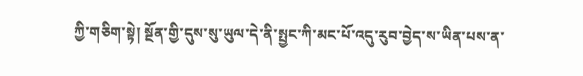ཀྱི་གཅིག་སྟེ། སྔོན་གྱི་དུས་སུ་ཡུལ་དེ་ནི་སྤྱང་ཀི་མང་པོ་འདུ་རུབ་བྱེད་ས་ཡིན་པས་ན་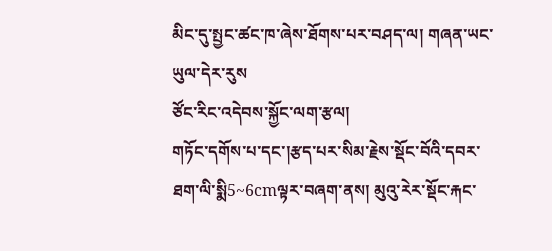མིང་དུ་སྤྱང་ཚང་ཁ་ཞེས་ཐོགས་པར་བཤད་ལ། གཞན་ཡང་ཡུལ་དེར་རུས
ཙོང་རིང་འདེབས་སྐྱོང་ལག་རྩལ།
གཏོང་དགོས་པ་དང་།རྩད་པར་སིམ་རྗེས་སྡོང་བོའི་དབར་ཐག་ལི་སྨི5~6cmལྟར་བཞག་ནས། མུའུ་རེར་སྡོང་རྐང་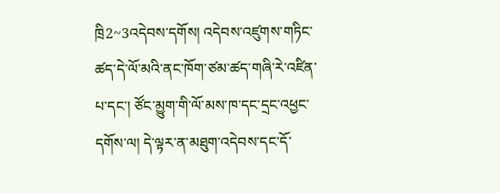ཁྲི2~3འདེབས་དགོས། འདེབས་འཛུགས་གཏིང་ཚད་དེ་ལོ་མའི་ནང་ཁོག་ཙམ་ཚད་གཞི་རེ་འཛིན་པ་དང་། ཙོང་མྱུག་གི་ལོ་མས་ཁ་དང་དྲང་འཕྱང་དགོས་ལ། དེ་ལྟར་ན་མཐུག་འདེབས་དང་དོ་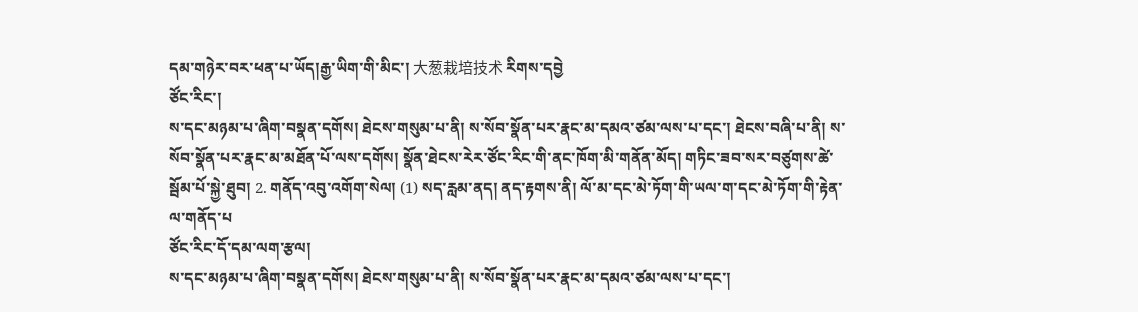དམ་གཉེར་བར་ཕན་པ་ཡོད།རྒྱ་ཡིག་གི་མིང་། 大葱栽培技术 རིགས་དབྱེ
ཙོང་རིང་།
ས་དང་མཉམ་པ་ཞིག་བསྣན་དགོས། ཐེངས་གསུམ་པ་ནི། ས་སོབ་སྣོན་པར་རྣང་མ་དམའ་ཙམ་ལས་པ་དང་། ཐེངས་བཞི་པ་ནི། ས་སོབ་སྣོན་པར་རྣང་མ་མཐོན་པོ་ལས་དགོས། སྣོན་ཐེངས་རེར་ཙོང་རིང་གི་ནང་ཁོག་མི་གནོན་མོད། གཏིང་ཟབ་སར་བཙུགས་ཚེ་སྦོམ་པོ་སྐྱེ་ཐུབ། 2. གནོད་འབུ་འགོག་སེལ། (1) སད་རླམ་ནད། ནད་རྟགས་ནི། ལོ་མ་དང་མེ་ཏོག་གི་ཡལ་ག་དང་མེ་ཏོག་གི་རྟེན་ལ་གནོད་པ
ཙོང་རིང་དོ་དམ་ལག་རྩལ།
ས་དང་མཉམ་པ་ཞིག་བསྣན་དགོས། ཐེངས་གསུམ་པ་ནི། ས་སོབ་སྣོན་པར་རྣང་མ་དམའ་ཙམ་ལས་པ་དང་།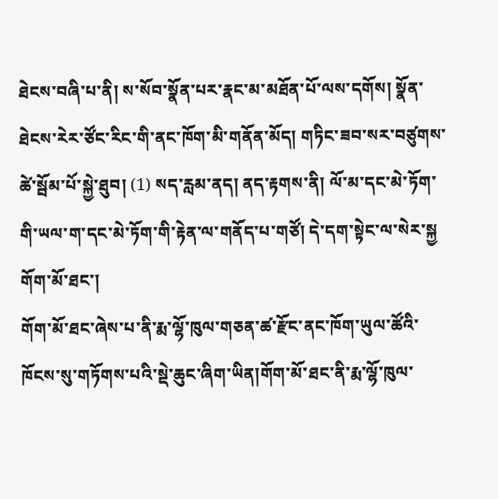ཐེངས་བཞི་པ་ནི། ས་སོབ་སྣོན་པར་རྣང་མ་མཐོན་པོ་ལས་དགོས། སྣོན་ཐེངས་རེར་ཙོང་རིང་གི་ནང་ཁོག་མི་གནོན་མོད། གཏིང་ཟབ་སར་བཙུགས་ཚེ་སྦོམ་པོ་སྐྱེ་ཐུབ། (1) སད་རླམ་ནད། ནད་རྟགས་ནི། ལོ་མ་དང་མེ་ཏོག་གི་ཡལ་ག་དང་མེ་ཏོག་གི་རྟེན་ལ་གནོད་པ་གཙོ། དེ་དག་སྟེང་ལ་སེར་སྐྱ
གོག་མོ་ཐང་།
གོག་མོ་ཐང་ཞེས་པ་ནི་རྨ་ལྷོ་ཁུལ་གཅན་ཚ་རྫོང་ནང་ཁོག་ཡུལ་ཚོའི་ཁོངས་སུ་གཏོགས་པའི་སྡེ་ཆུང་ཞིག་ཡིན།གོག་མོ་ཐང་ནི་རྨ་ལྷོ་ཁུལ་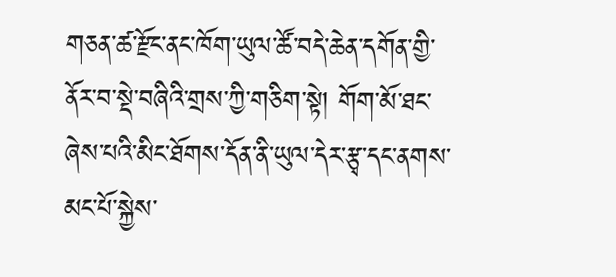གཅན་ཚ་རྫོང་ནང་ཁོག་ཡུལ་ཚོ་བདེ་ཆེན་དགོན་གྱི་ནོར་བ་སྡེ་བཞིའི་གྲས་ཀྱི་གཅིག་སྟེ། གོག་མོ་ཐང་ཞེས་པའི་མིང་ཐོགས་དོན་ནི་ཡུལ་དེར་རྩྭ་དང་ནགས་མང་པོ་སྐྱེས་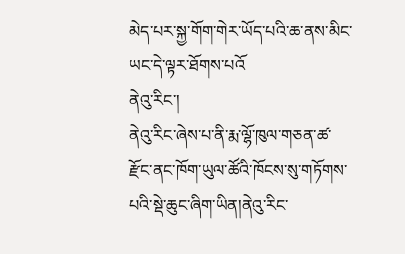མེད་པར་སྐྱ་གོག་གེར་ཡོད་པའི་ཆ་ནས་མིང་ཡང་དེ་ལྟར་ཐོགས་པའོ
ནེའུ་རིང་།
ནེའུ་རིང་ཞེས་པ་ནི་རྨ་ལྷོ་ཁུལ་གཅན་ཚ་རྫོང་ནང་ཁོག་ཡུལ་ཚོའི་ཁོངས་སུ་གཏོགས་པའི་སྡེ་ཆུང་ཞིག་ཡིན།ནེའུ་རིང་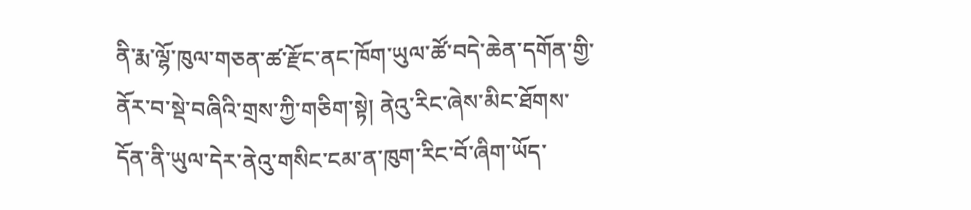ནི་རྨ་ལྷོ་ཁུལ་གཅན་ཚ་རྫོང་ནང་ཁོག་ཡུལ་ཚོ་བདེ་ཆེན་དགོན་གྱི་ནོར་བ་སྡེ་བཞིའི་གྲས་ཀྱི་གཅིག་སྟེ། ནེའུ་རིང་ཞེས་མིང་ཐོགས་དོན་ནི་ཡུལ་དེར་ནེའུ་གསིང་ངམ་ན་ཁུག་རིང་བོ་ཞིག་ཡོད་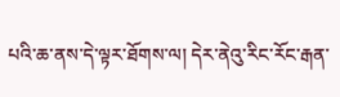པའི་ཆ་ནས་དེ་ལྟར་ཐོགས་ལ། དེར་ནེའུ་རིང་རོང་རྒན་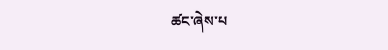ཚང་ཞེས་པ